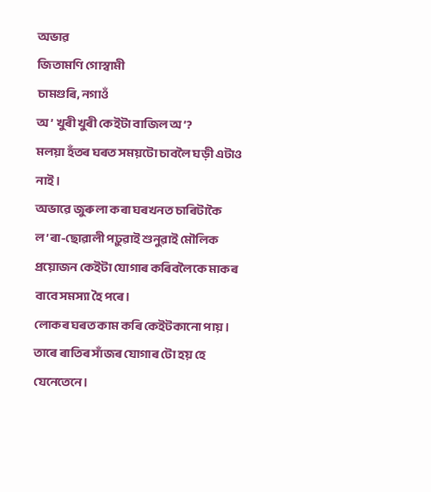অভাৱ
জিতামণি গোস্বামী
চামগুৰি, নগাওঁ
অ’ খুৰী খুৰী কেইটা বাজিল অ’?
মলয়া হঁতৰ ঘৰত সময়টো চাবলৈ ঘড়ী এটাও নাই।
অভাৱে জুৰুলা কৰা ঘৰখনত চাৰিটাকৈ ল’ৰা-ছোৱালী পঢ়ুৱাই শুনুৱাই মৌলিক প্ৰয়োজন কেইটা যোগাৰ কৰিবলৈকে মাকৰ বাবে সমস্যা হৈ পৰে।
লোকৰ ঘৰত কাম কৰি কেইটকানো পায়। তাৰে ৰাতিৰ সাঁজৰ যোগাৰ টো হয় হে যেনেতেনে।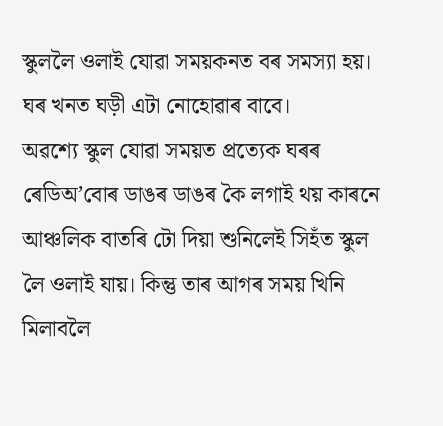স্কুললৈ ওলাই যোৱা সময়কনত বৰ সমস্যা হয়। ঘৰ খনত ঘড়ী এটা নোহোৱাৰ বাবে।
অৱশ্যে স্কুল যোৱা সময়ত প্ৰত্যেক ঘৰৰ ৰেডিঅ’বোৰ ডাঙৰ ডাঙৰ কৈ লগাই থয় কাৰনে আঞ্চলিক বাতৰি টো দিয়া শুনিলেই সিহঁত স্কুল লৈ ওলাই যায়। কিন্তু তাৰ আগৰ সময় খিনি মিলাবলৈ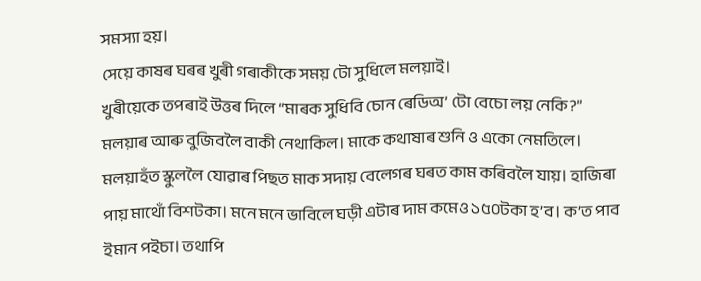সমস্যা হয়।
সেয়ে কাষৰ ঘৰৰ খুৰী গৰাকীকে সময় টো সুধিলে মলয়াই।
খুৰীয়েকে তপৰাই উত্তৰ দিলে “মাৰক সুধিবি চোন ৰেডিঅ’ টো বেচো লয় নেকি?”
মলয়াৰ আৰু বুজিবলৈ বাকী নেথাকিল। মাকে কথাষাৰ শুনি ও একো নেমতিলে। মলয়াহঁত স্কুললৈ যোৱাৰ পিছত মাক সদায় বেলেগৰ ঘৰত কাম কৰিবলৈ যায়। হাজিৰা পায় মাথোঁ বিশটকা। মনে মনে ভাবিলে ঘড়ী এটাৰ দাম কমেও ১৫০টকা হ’ব। ক’ত পাব ইমান পইচা। তথাপি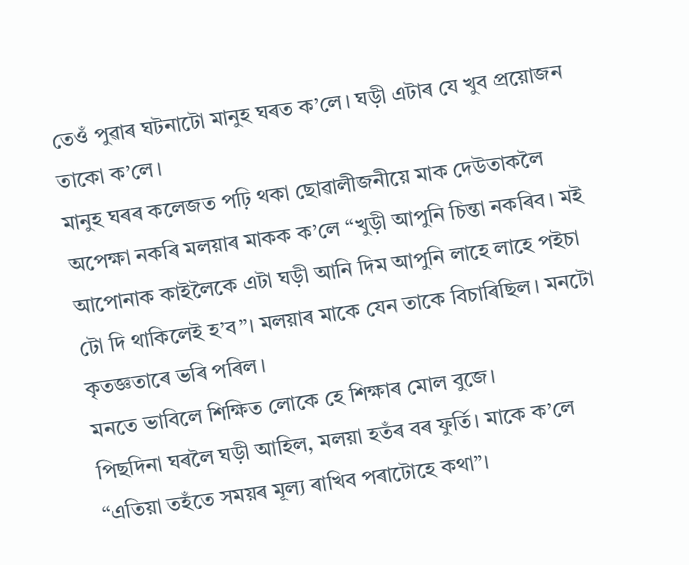তেওঁ পুৱাৰ ঘটনাটো মানুহ ঘৰত ক’লে। ঘড়ী এটাৰ যে খুব প্ৰয়োজন তাকো ক’লে।
মানুহ ঘৰৰ কলেজত পঢ়ি থকা ছোৱালীজনীয়ে মাক দেউতাকলৈ অপেক্ষা নকৰি মলয়াৰ মাকক ক’লে “খুড়ী আপুনি চিন্তা নকৰিব। মই আপোনাক কাইলৈকে এটা ঘড়ী আনি দিম আপুনি লাহে লাহে পইচা টো দি থাকিলেই হ’ব”। মলয়াৰ মাকে যেন তাকে বিচাৰিছিল। মনটো কৃতজ্ঞতাৰে ভৰি পৰিল।
মনতে ভাবিলে শিক্ষিত লোকে হে শিক্ষাৰ মোল বুজে।
পিছদিনা ঘৰলৈ ঘড়ী আহিল, মলয়া হতঁৰ বৰ ফুৰ্তি। মাকে ক’লে “এতিয়া তহঁতে সময়ৰ মূল্য ৰাখিব পৰাটোহে কথা”।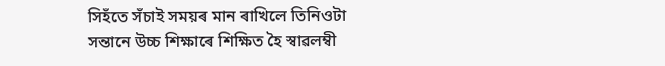সিহঁতে সঁচাই সময়ৰ মান ৰাখিলে তিনিওটা সন্তানে উচ্চ শিক্ষাৰে শিক্ষিত হৈ স্বাৱলম্বী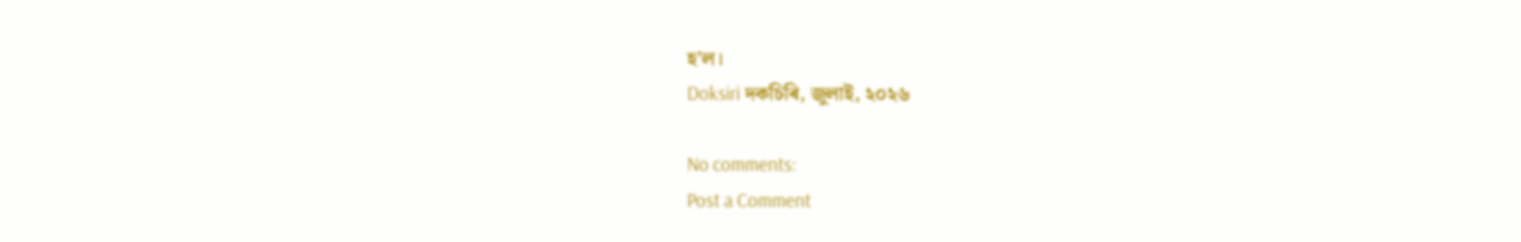হ’ল।
Doksiri দকচিৰি, জুলাই, ২০২৬

No comments:
Post a Comment